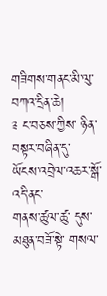གཟིགས་གནང་མི་ལུ་བཀའ་དྲིན་ཆེ།
༉ ང་བཅས་ཀྱིས་ ཉིན་བསྟར་བཞིན་དུ་
ཡོངས་འབྲེལ་འཆར་སྒོ་འདི་ནང་
གནས་ཚུལ་ཚུ་ དུས་མཐུན་བཟོ་སྟེ་ གསལ་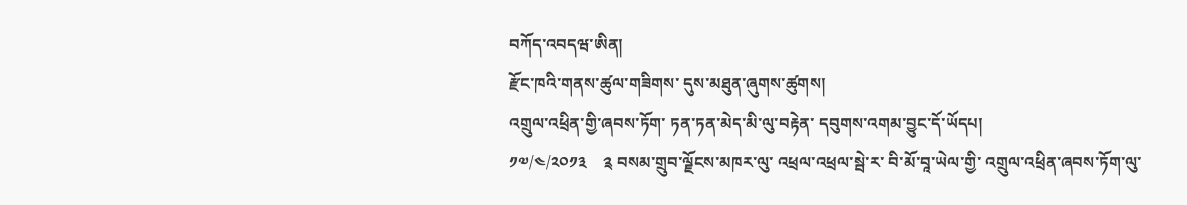བཀོད་འབདཝ་ཨིན།
རྫོང་ཁའི་གནས་ཚུལ་གཟིགས་ དུས་མཐུན་ཞུགས་ཚུགས།
འགྲུལ་འཕྲིན་གྱི་ཞབས་ཏོག་ ཏན་ཏན་མེད་མི་ལུ་བརྟེན་ དབུགས་འགམ་བྱུང་དོ་ཡོདཔ།
༡༧/༤/༢༠༡༣    ༉ བསམ་གྲུབ་ལྗོངས་མཁར་ལུ་ འཕྲལ་འཕྲལ་སྦེ་ར་ བི་མོ་བཱ་ཡེལ་གྱི་ འགྲུལ་འཕྲིན་ཞབས་ཏོག་ལུ་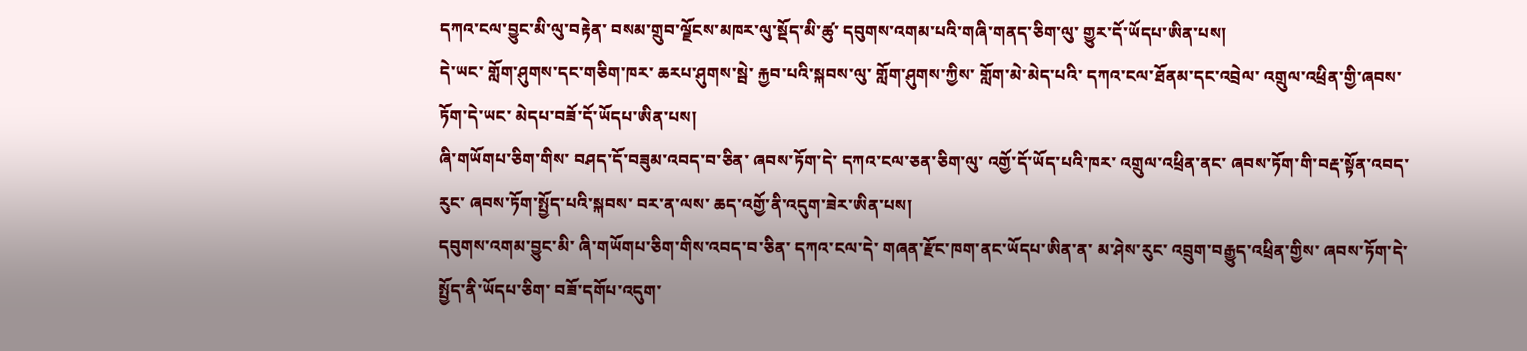དཀའ་ངལ་བྱུང་མི་ལུ་བརྟེན་ བསམ་གྲུབ་ལྗོངས་མཁར་ལུ་སྡོད་མི་ཚུ་ དབུགས་འགམ་པའི་གཞི་གནད་ཅིག་ལུ་ གྱུར་དོ་ཡོདཔ་ཨིན་པས།
དེ་ཡང་ གློག་ཤུགས་དང་གཅིག་ཁར་ ཆརཔ་ཤུགས་སྦེ་ རྐྱབ་པའི་སྐབས་ལུ་ གློག་ཤུགས་ཀྱིས་ གློག་མེ་མེད་པའི་ དཀའ་ངལ་ཐོནམ་དང་འབྲེལ་ འགྲུལ་འཕྲིན་གྱི་ཞབས་ཏོག་དེ་ཡང་ མེདཔ་བཟོ་དོ་ཡོདཔ་ཨིན་པས།
ཞི་གཡོགཔ་ཅིག་གིས་ བཤད་དོ་བཟུམ་འབད་བ་ཅིན་ ཞབས་ཏོག་དེ་ དཀའ་ངལ་ཅན་ཅིག་ལུ་ འགྱོ་དོ་ཡོད་པའི་ཁར་ འགྲུལ་འཕྲིན་ནང་ ཞབས་ཏོག་གི་བརྡ་སྟོན་འབད་རུང་ ཞབས་ཏོག་སྤྱོད་པའི་སྐབས་ བར་ན་ལས་ ཆད་འགྱོ་ནི་འདུག་ཟེར་ཨིན་པས།
དབུགས་འགམ་བྱུང་མི་ ཞི་གཡོགཔ་ཅིག་གིས་འབད་བ་ཅིན་ དཀའ་ངལ་དེ་ གཞན་རྫོང་ཁག་ནང་ཡོདཔ་ཨིན་ན་ མ་ཤེས་རུང་ འབྲུག་བརྒྱུད་འཕྲིན་གྱིས་ ཞབས་ཏོག་དེ་ སྤྱོད་ནི་ཡོདཔ་ཅིག་ བཟོ་དགོཔ་འདུག་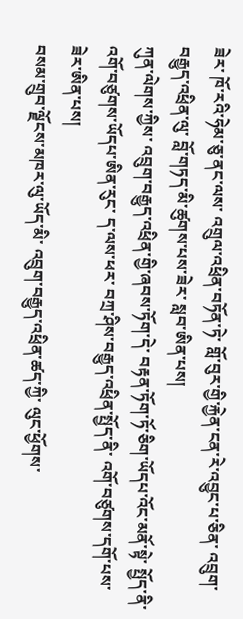ཟེར་ ཁོ་རའི་ཧེམ་ཅུ་ནང་ལས་ འགྲུལ་འཕྲིན་བཏོན་ཏེ་ གློ་བུར་གྱི་རྐྱེན་ངན་རེ་འབྱུང་པ་ཅིན་ འབྲུག་བརྒྱུད་འཕྲིན་ལུ་ བློ་གཏད་མི་ཚུགས་པས་ཟེར་ སླབ་ཨིན་པས།
ཀུན་ལེགས་ཀྱིས་ འབྲུག་བརྒྱུད་འཕྲིན་གྱི་ཞབས་ཏོག་དེ་ བརྟན་ཏོག་ཏོ་ཅིག་ཡོདཔ་འོང་མནོ་སྟེ་ སྤྱོད་ནི་འགོ་བཙུགས་ཡོདཔ་ཨིན་རུང་ ད་ལས་ཕར་ བཀྲ་ཤིས་བརྒྱུད་འཕྲིན་སྤྱོད་ནི་ འགོ་བཙུགས་དགོ་པས་ཟེར་ཨིན་པས།
བསམ་གྲུབ་ལྗོངས་མཁར་ལུ་ཡོད་མི་ འབྲུག་བརྒྱུད་འཕྲིན་ཚད་ཀྱི་ ལུང་ཕྱོགས་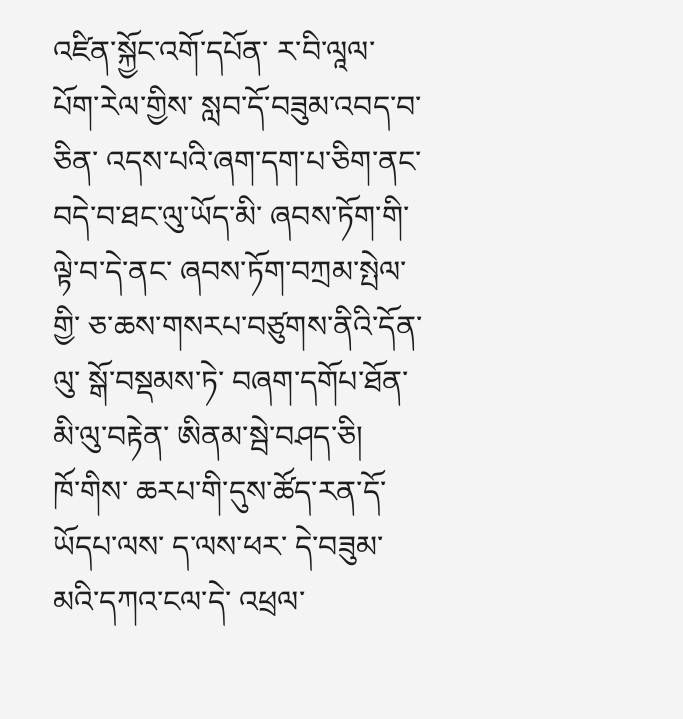འཛིན་སྐྱོང་འགོ་དཔོན་ ར་བི་ལཱལ་ པོག་རེལ་གྱིས་ སླབ་དོ་བཟུམ་འབད་བ་ཅིན་ འདས་པའི་ཞག་དག་པ་ཅིག་ནང་ བདེ་བ་ཐང་ལུ་ཡོད་མི་ ཞབས་ཏོག་གི་ལྟེ་བ་དེ་ནང་ ཞབས་ཏོག་བཀྲམ་སྤེལ་གྱི་ ཅ་ཆས་གསརཔ་བཙུགས་ནིའི་དོན་ལུ་ སྒོ་བསྡམས་ཏེ་ བཞག་དགོཔ་ཐོན་མི་ལུ་བརྟེན་ ཨིནམ་སྦེ་བཤད་ཅི།
ཁོ་གིས་ ཆརཔ་གི་དུས་ཚོད་རན་དོ་ཡོདཔ་ལས་ ད་ལས་ཕར་ དེ་བཟུམ་མའི་དཀའ་ངལ་དེ་ འཕྲལ་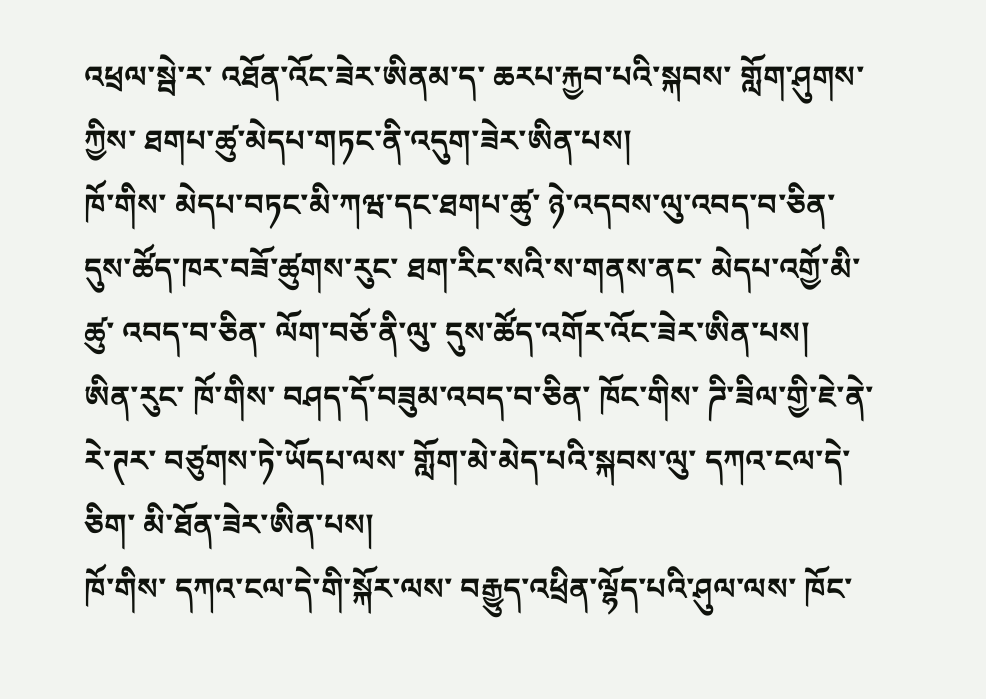འཕྲལ་སྦེ་ར་ འཐོན་འོང་ཟེར་ཨིནམ་ད་ ཆརཔ་རྐྱབ་པའི་སྐབས་ གློག་ཤུགས་ཀྱིས་ ཐགཔ་ཚུ་མེདཔ་གཏང་ནི་འདུག་ཟེར་ཨིན་པས།
ཁོ་གིས་ མེདཔ་བཏང་མི་ཀཝ་དང་ཐགཔ་ཚུ་ ཉེ་འདབས་ལུ་འབད་བ་ཅིན་ དུས་ཚོད་ཁར་བཟོ་ཚུགས་རུང་ ཐག་རིང་སའི་ས་གནས་ནང་ མེདཔ་འགྱོ་མི་ཚུ་ འབད་བ་ཅིན་ ལོག་བཅོ་ནི་ལུ་ དུས་ཚོད་འགོར་འོང་ཟེར་ཨིན་པས།
ཨིན་རུང་ ཁོ་གིས་ བཤད་དོ་བཟུམ་འབད་བ་ཅིན་ ཁོང་གིས་ ཌི་ཟིལ་གྱི་ཇེ་ནེ་རེ་ཊར་ བཙུགས་ཏེ་ཡོདཔ་ལས་ གློག་མེ་མེད་པའི་སྐབས་ལུ་ དཀའ་ངལ་དེ་ཅིག་ མི་ཐོན་ཟེར་ཨིན་པས།
ཁོ་གིས་ དཀའ་ངལ་དེ་གི་སྐོར་ལས་ བརྒྱུད་འཕྲིན་ལྷོད་པའི་ཤུལ་ལས་ ཁོང་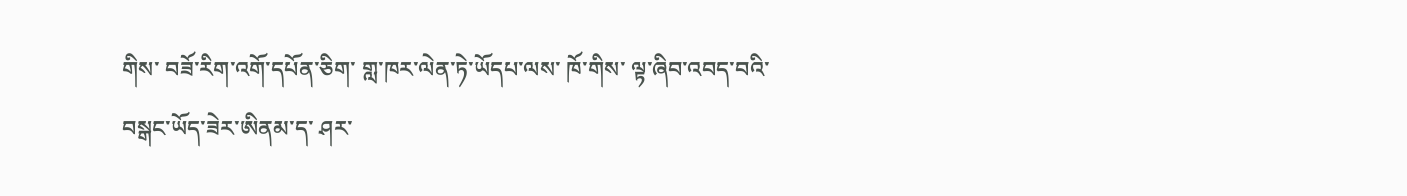གིས་ བཟོ་རིག་འགོ་དཔོན་ཅིག་ གླ་ཁར་ལེན་ཏེ་ཡོདཔ་ལས་ ཁོ་གིས་ ལྟ་ཞིབ་འབད་བའི་བསྒང་ཡོད་ཟེར་ཨིནམ་ད་ ཤར་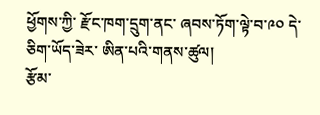ཕྱོགས་ཀྱི་ རྫོང་ཁག་དྲུག་ནང་ ཞབས་ཏོག་ལྟེ་བ་༩༠ དེ་ཅིག་ཡོད་ཟེར་ ཨིན་པའི་གནས་ཚུལ།
རྩོམ་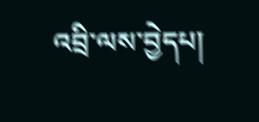འབྲི་ལས་བྱེདཔ།